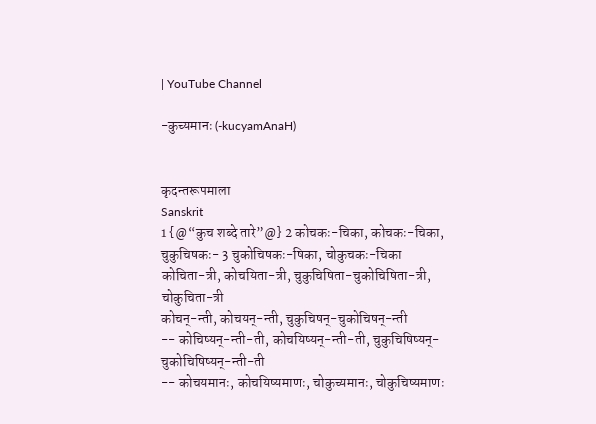| YouTube Channel

-कुच्यमानः (-kucyamAnaH)


कृदन्तरूपमाला
Sanskrit
1 {@“कुच शब्दे तारे”@} 2 कोचकः-चिका, कोचकः-चिका, चुकुचिषकः- 3 चुकोचिषकः-षिका, चोकुचकः-चिका
कोचिता-त्री, कोचयिता-त्री, चुकुचिषिता-चुकोचिषिता-त्री, चोकुचिता-त्री
कोचन्-न्ती, कोचयन्-न्ती, चुकुचिषन्-चुकोचिषन्-न्ती
-- कोचिष्यन्-न्ती-ती, कोचयिष्यन्-न्ती-ती, चुकुचिषिष्यन्-चुकोचिषिष्यन्-न्ती-ती
-- कोचयमानः, कोचयिष्यमाणः, चोकुच्यमानः, चोकुचिष्यमाणः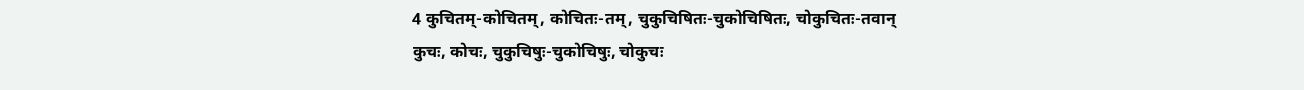4 कुचितम्-कोचितम्, कोचितः-तम्, चुकुचिषितः-चुकोचिषितः, चोकुचितः-तवान्
कुचः, कोचः, चुकुचिषुः-चुकोचिषुः, चोकुचः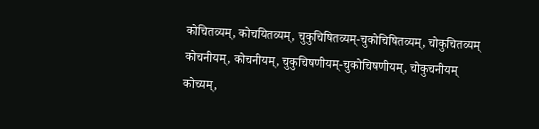कोचितव्यम्, कोचयितव्यम्, चुकुचिषितव्यम्-चुकोचिषितव्यम्, चोकुचितव्यम्
कोचनीयम्, कोचनीयम्, चुकुचिषणीयम्-चुकोचिषणीयम्, चोकुचनीयम्
कोच्यम्,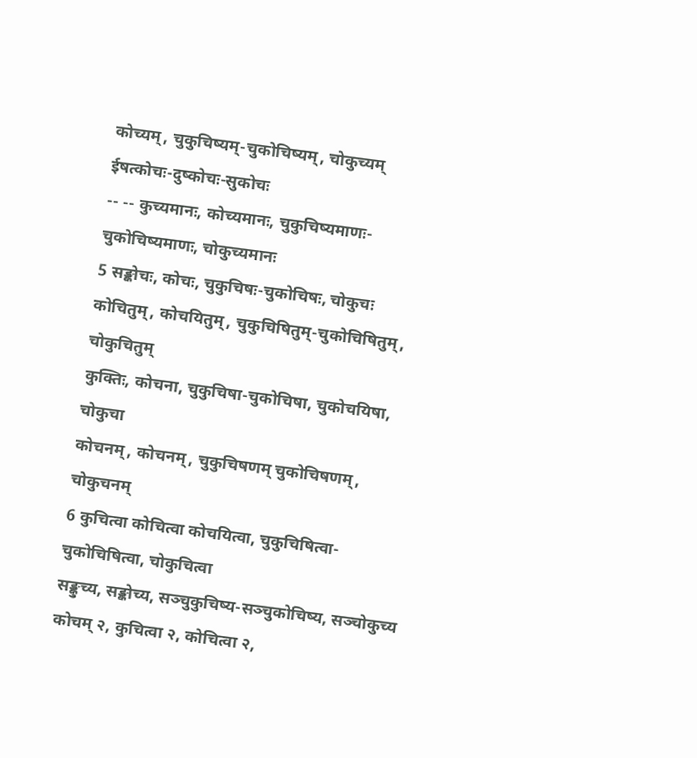कोच्यम्, चुकुचिष्यम्-चुकोचिष्यम्, चोकुच्यम्
ईषत्कोचः-दुष्कोचः-सुकोचः
-- -- कुच्यमानः, कोच्यमानः, चुकुचिष्यमाणः-चुकोचिष्यमाणः, चोकुच्यमानः
5 सङ्कोचः, कोचः, चुकुचिषः-चुकोचिषः, चोकुचः
कोचितुम्, कोचयितुम्, चुकुचिषितुम्-चुकोचिषितुम्, चोकुचितुम्
कुक्तिः, कोचना, चुकुचिषा-चुकोचिषा, चुकोचयिषा, चोकुचा
कोचनम्, कोचनम्, चुकुचिषणम् चुकोचिषणम्, चोकुचनम्
6 कुचित्वा कोचित्वा कोचयित्वा, चुकुचिषित्वा-चुकोचिषित्वा, चोकुचित्वा
सङ्कुच्य, सङ्कोच्य, सञ्चुकुचिष्य-सञ्चुकोचिष्य, सञ्चोकुच्य
कोचम् २, कुचित्वा २, कोचित्वा २,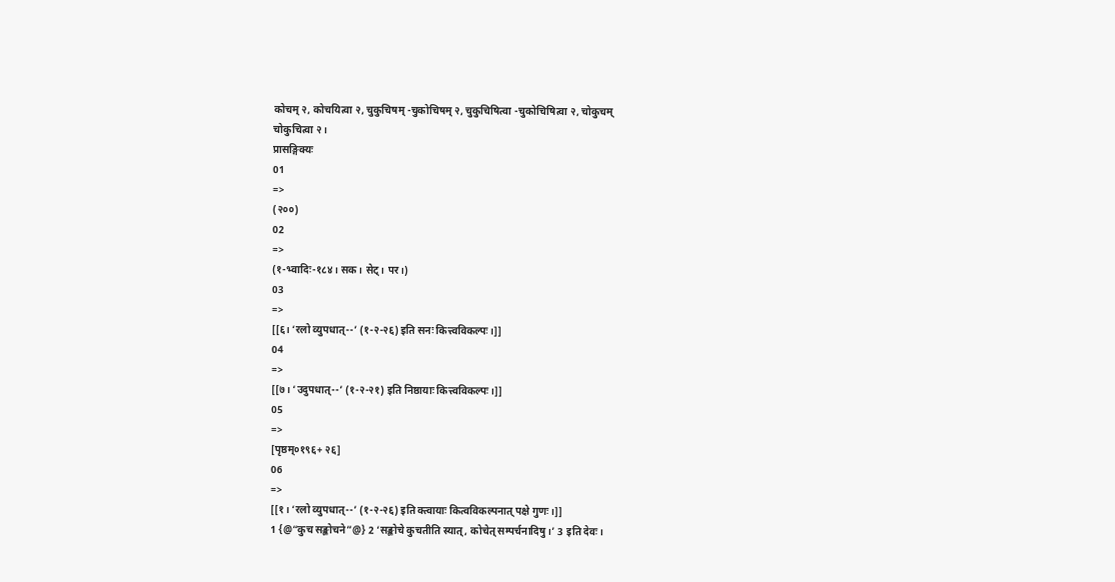कोचम् २, कोचयित्वा २, चुकुचिषम् -चुकोचिषम् २, चुकुचिषित्वा -चुकोचिषित्वा २, चोकुचम्
चोकुचित्वा २।
प्रासङ्गिक्यः
01
=>
(२००)
02
=>
(१-भ्वादिः-१८४। सक। सेट्। पर।)
03
=>
[[६। ‘रलो व्युपधात्--’ (१-२-२६) इति सनः कित्त्वविकल्पः।]]
04
=>
[[७। ‘उदुपधात्--’ (१-२-२१) इति निष्ठायाः कित्त्वविकल्पः।]]
05
=>
[पृष्ठम्०१९६+ २६]
06
=>
[[१। ‘रलो व्युपधात्--’ (१-२-२६) इति क्त्वायाः कित्वविकल्पनात् पक्षे गुणः।]]
1 {@“कुच सङ्कोचने”@} 2 ‘सङ्कोचे कुचतीति स्यात्, कोचेत् सम्पर्चनादिषु।’ 3 इति देवः।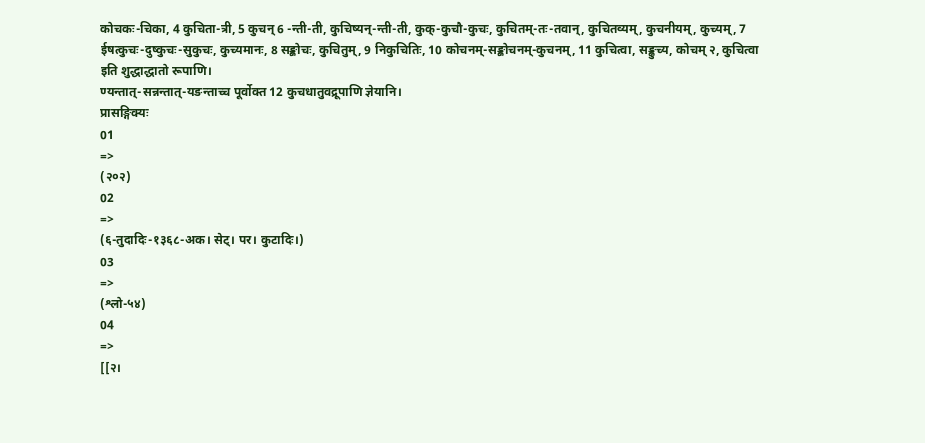कोचकः-चिका, 4 कुचिता-त्री, 5 कुचन् 6 -न्ती-ती, कुचिष्यन्-न्ती-ती, कुक्-कुचौ-कुचः, कुचितम्-तः-तवान्, कुचितव्यम्, कुचनीयम्, कुच्यम्, 7 ईषत्कुचः-दुष्कुचः-सुकुचः, कुच्यमानः, 8 सङ्कोचः, कुचितुम्, 9 निकुचितिः, 10 कोचनम्-सङ्कोचनम्-कुचनम्, 11 कुचित्वा, सङ्कुच्य, कोचम् २, कुचित्वा
इति शुद्धाद्धातो रूपाणि।
ण्यन्तात्-सन्नन्तात्-यङन्ताच्च पूर्वोक्त 12 कुचधातुवद्रूपाणि ज्ञेयानि।
प्रासङ्गिक्यः
01
=>
(२०२)
02
=>
(६-तुदादिः-१३६८-अक। सेट्। पर। कुटादिः।)
03
=>
(श्लो-५४)
04
=>
[[२।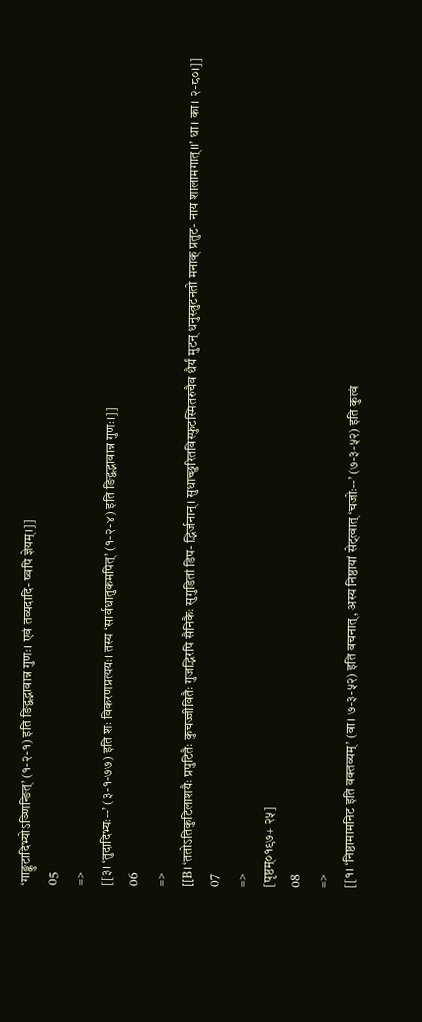‘गाङ्कुटादिभ्योऽञ्णिन्ङित्’ (१-२-१) इति ङिद्वद्भावान्न गुणः। एवं तव्यदादि- ष्वपि ज्ञेयम्।]]
05
=>
[[३। ‘तुदादिभ्यः--’ (३-१-७७) इति शः विकरणप्रत्ययः। तस्य ‘सार्वधातुकमपित्’ (१-२-४) इति ङिद्वद्भावान्न गुणः।]]
06
=>
[[B। ‘ततोऽतिकुटिलाशयैः प्रपुटितैः कुचज्जीवितैः गुजद्भिरपि सैनिकैः सुगुडितां डिप- द्भिर्जनान्। सुधाच्छुरितविस्फुटस्मितरुचैव धैर्यं मुटन् धनुस्त्रुटनतो मनाक् प्रतुट- नाय शालामगात्।।’ धा। का। २-८०।]]
07
=>
[पृष्ठम्०१९७+ २५]
08
=>
[[१। ‘निष्ठामामनिट इति वक्तव्यम्’ (वा। ७-३-५२) इति वचनात्, अस्य निष्ठायां सेट्त्वात् ‘चजोः--’ (७-३-५२) इति कुत्वं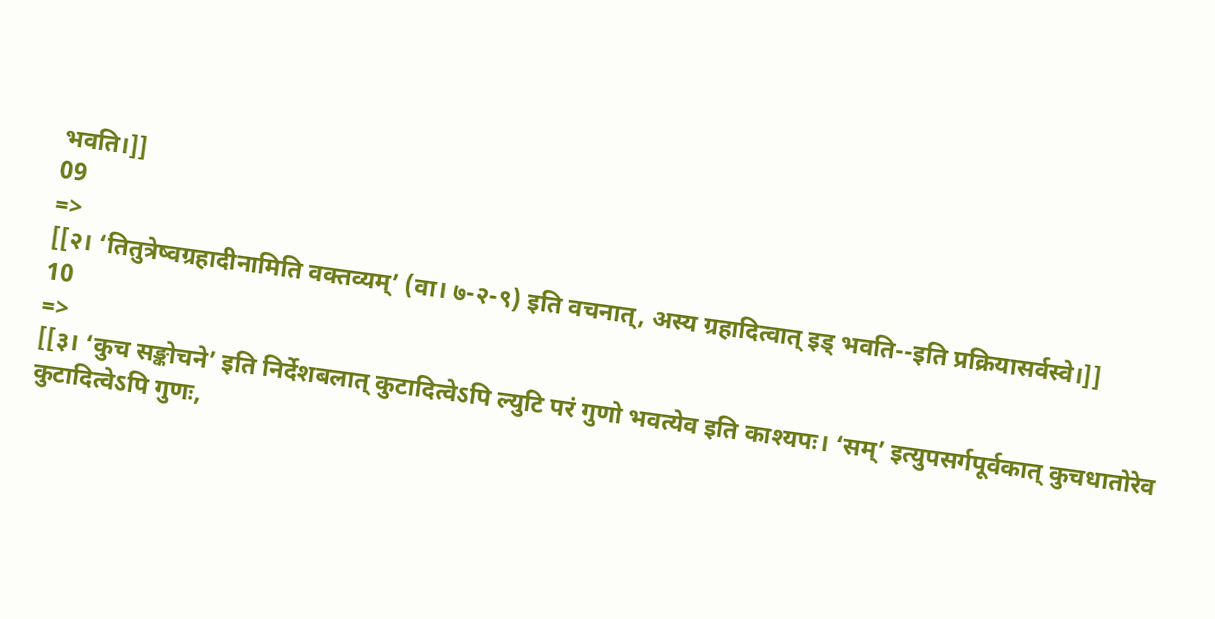भवति।]]
09
=>
[[२। ‘तितुत्रेष्वग्रहादीनामिति वक्तव्यम्’ (वा। ७-२-९) इति वचनात्, अस्य ग्रहादित्वात् इड् भवति--इति प्रक्रियासर्वस्वे।]]
10
=>
[[३। ‘कुच सङ्कोचने’ इति निर्देशबलात् कुटादित्वेऽपि ल्युटि परं गुणो भवत्येव इति काश्यपः। ‘सम्’ इत्युपसर्गपूर्वकात् कुचधातोरेव कुटादित्वेऽपि गुणः,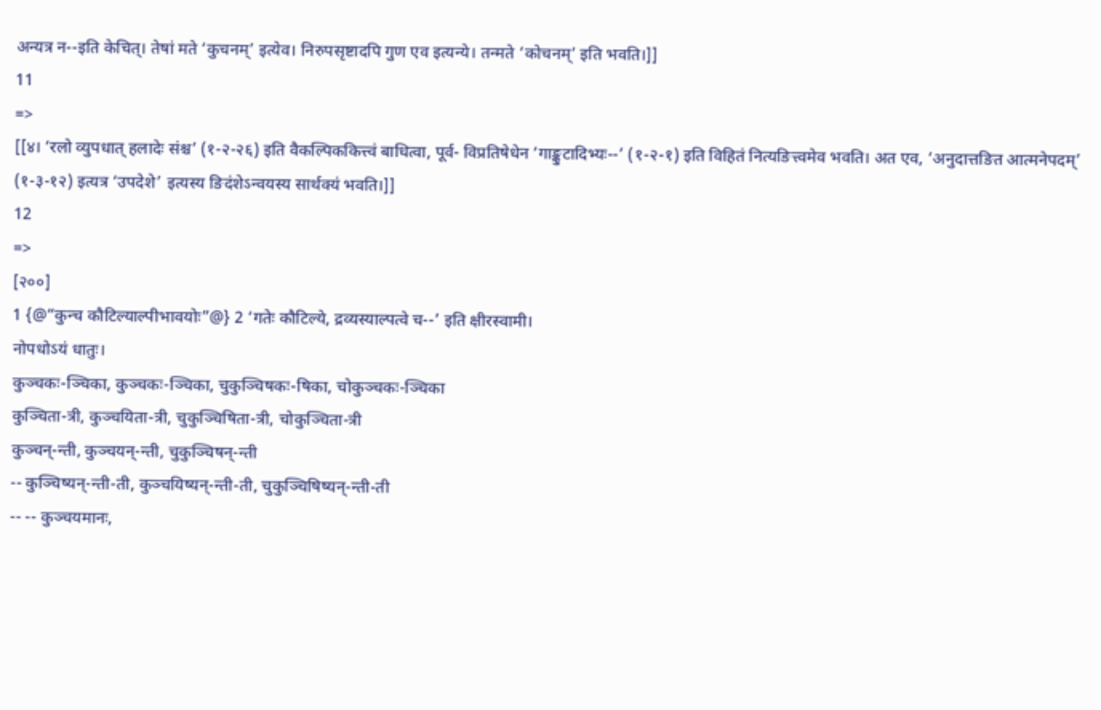अन्यत्र न--इति केचित्। तेषां मते ‘कुचनम्’ इत्येव। निरुपसृष्टादपि गुण एव इत्यन्ये। तन्मते ‘कोचनम्’ इति भवति।]]
11
=>
[[४। ‘रलो व्युपधात् हलादेः संश्च’ (१-२-२६) इति वैकल्पिककित्त्वं बाधित्वा, पूर्व- विप्रतिषेधेन ‘गाङ्कुटादिभ्यः--’ (१-२-१) इति विहितं नित्यङित्त्वमेव भवति। अत एव, ‘अनुदात्तङित आत्मनेपदम्’ (१-३-१२) इत्यत्र ‘उपदेशे’ इत्यस्य ङिदंशेऽन्वयस्य सार्थक्यं भवति।]]
12
=>
[२००]
1 {@“कुन्च कौटिल्याल्पीभावयोः”@} 2 ‘गतेः कौटिल्ये, द्रव्यस्याल्पत्वे च--’ इति क्षीरस्वामी।
नोपधोऽयं धातुः।
कुञ्चकः-ञ्चिका, कुञ्चकः-ञ्चिका, चुकुञ्चिषकः-षिका, चोकुञ्चकः-ञ्चिका
कुञ्चिता-त्री, कुञ्चयिता-त्री, चुकुञ्चिषिता-त्री, चोकुञ्चिता-त्री
कुञ्चन्-न्ती, कुञ्चयन्-न्ती, चुकुञ्चिषन्-न्ती
-- कुञ्चिष्यन्-न्ती-ती, कुञ्चयिष्यन्-न्ती-ती, चुकुञ्चिषिष्यन्-न्ती-ती
-- -- कुञ्चयमानः,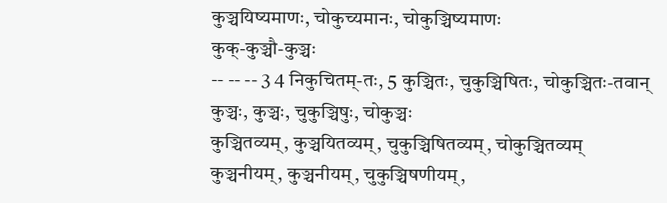कुञ्चयिष्यमाणः, चोकुच्यमानः, चोकुञ्चिष्यमाणः
कुक्-कुञ्चौ-कुञ्चः
-- -- -- 3 4 निकुचितम्-तः, 5 कुञ्चितः, चुकुञ्चिषितः, चोकुञ्चितः-तवान्
कुञ्चः, कुञ्चः, चुकुञ्चिषुः, चोकुञ्चः
कुञ्चितव्यम्, कुञ्चयितव्यम्, चुकुञ्चिषितव्यम्, चोकुञ्चितव्यम्
कुञ्चनीयम्, कुञ्चनीयम्, चुकुञ्चिषणीयम्,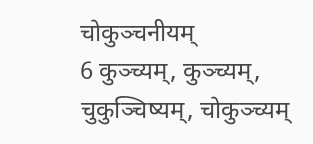चोकुञ्चनीयम्
6 कुञ्च्यम्, कुञ्च्यम्, चुकुञ्चिष्यम्, चोकुञ्च्यम्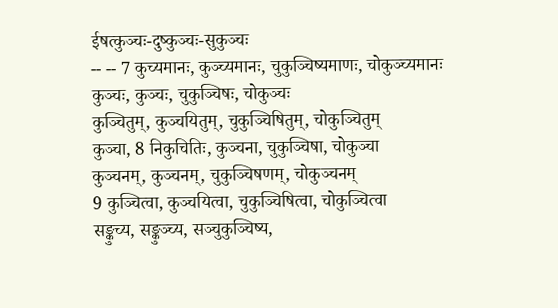ईषत्कुञ्चः-दुष्कुञ्चः-सुकुञ्चः
-- -- 7 कुच्यमानः, कुञ्च्यमानः, चुकुञ्चिष्यमाणः, चोकुञ्च्यमानः
कुञ्चः, कुञ्चः, चुकुञ्चिषः, चोकुञ्चः
कुञ्चितुम्, कुञ्चयितुम्, चुकुञ्चिषितुम्, चोकुञ्चितुम्
कुञ्चा, 8 निकुचितिः, कुञ्चना, चुकुञ्चिषा, चोकुञ्चा
कुञ्चनम्, कुञ्चनम्, चुकुञ्चिषणम्, चोकुञ्चनम्
9 कुञ्चित्वा, कुञ्चयित्वा, चुकुञ्चिषित्वा, चोकुञ्चित्वा
सङ्कुच्य, सङ्कुञ्च्य, सञ्चुकुञ्चिष्य,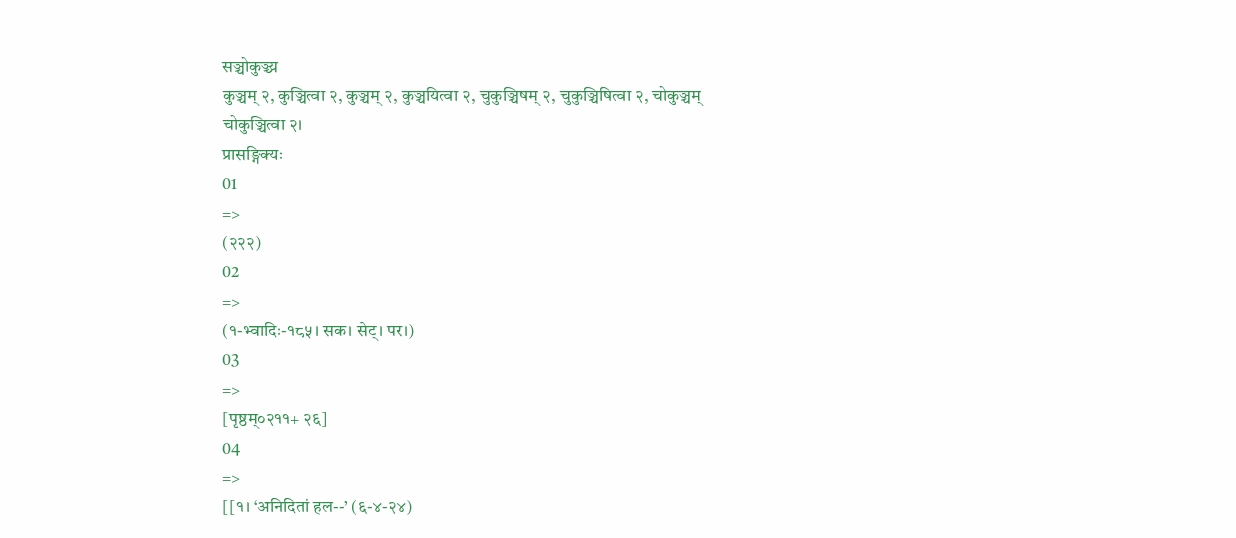सञ्चोकुञ्च्य
कुञ्चम् २, कुञ्चित्वा २, कुञ्चम् २, कुञ्चयित्वा २, चुकुञ्चिषम् २, चुकुञ्चिषित्वा २, चोकुञ्चम्
चोकुञ्चित्वा २।
प्रासङ्गिक्यः
01
=>
(२२२)
02
=>
(१-भ्वादिः-१८५। सक। सेट्। पर।)
03
=>
[पृष्ठम्०२११+ २६]
04
=>
[[१। ‘अनिदितां हल--’ (६-४-२४)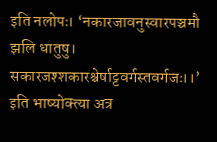इति नलोपः। ‘नकारजावनुस्वारपञ्चमौ झलि धातुषु। सकारजश्शकारश्चेर्षाट्टवर्गस्तवर्गजः।।’ इति भाष्योक्त्या अत्र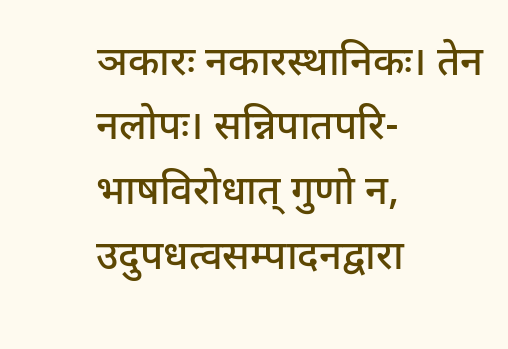ञकारः नकारस्थानिकः। तेन नलोपः। सन्निपातपरि- भाषविरोधात् गुणो न, उदुपधत्वसम्पादनद्वारा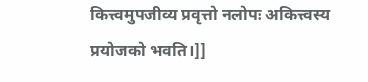कित्त्वमुपजीव्य प्रवृत्तो नलोपः अकित्त्वस्य प्रयोजको भवति।]]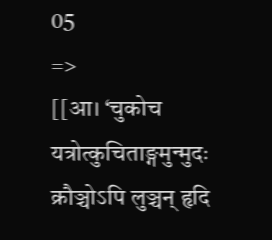05
=>
[[आ। ‘चुकोच यत्रोत्कुचिताङ्गमुन्मुदः क्रौञ्चोऽपि लुञ्चन् हृदि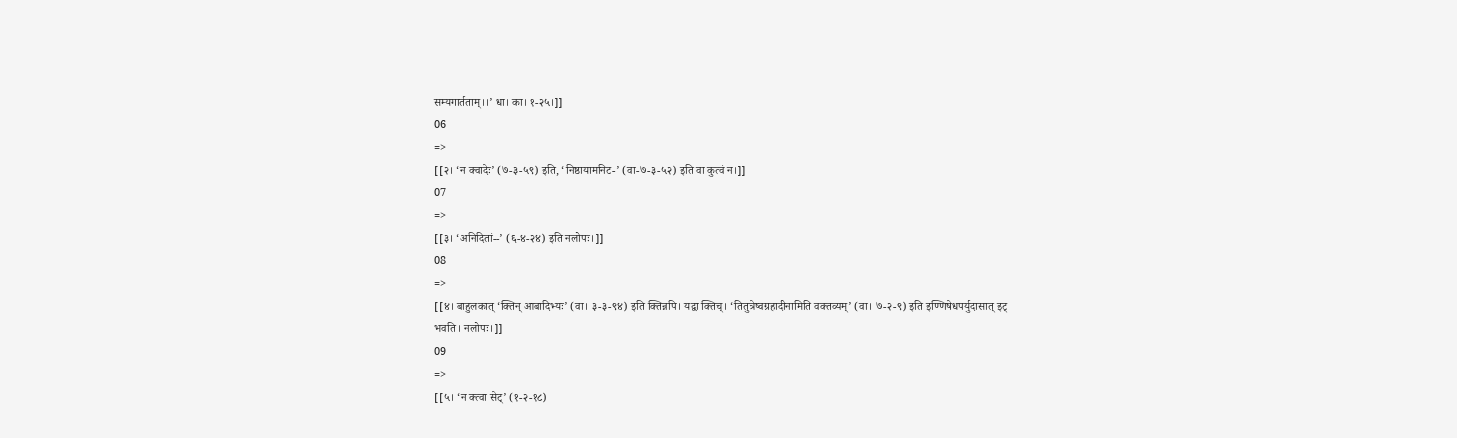सम्यगार्तताम्।।’ धा। का। १-२५।]]
06
=>
[[२। ‘न क्वादेः’ (७-३-५९) इति, ‘निष्ठायामनिट-’ (वा-७-३-५२) इति वा कुत्वं न।]]
07
=>
[[३। ‘अनिदितां--’ (६-४-२४) इति नलोपः।]]
08
=>
[[४। बाहुलकात् ‘क्तिन् आबादिभ्यः’ (वा। ३-३-९४) इति क्तिन्नपि। यद्वा क्तिच्। ‘तितुत्रेष्वग्रहादीनामिति वक्तव्यम्’ (वा। ७-२-९) इति इण्णिषेधपर्युदासात् इट् भवति। नलोपः।]]
09
=>
[[५। ‘न क्त्वा सेट्’ (१-२-१८)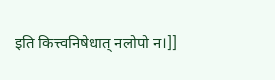इति कित्त्वनिषेधात् नलोपो न।]]